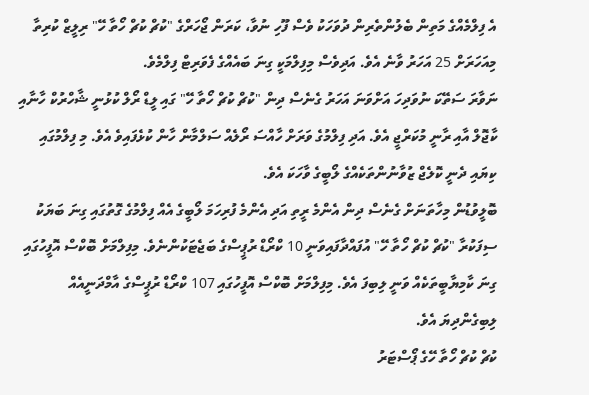އެ ފިލްމެއްގެ މަތިން ބެލުންތެރިން ދުވަހަކު ވެސް ފޫހި ނުވާ، ކަރަން ޖޯހަރްގެ "ކުޗް ކުޗް ހޯތާ ހޭ" ރިލީޒް ކުރިތާ މިއަހަރަށް 25 އަހަރު ވާނެ އެވެ. އަދިވެސް މިފިލްމަކީ ގިނަ ބައެއްގެ ފެވަރިޓް ފިލްމެވެ.
ނަވާރަ ސަތޭކަ ނުވަދިހަ އަށްވަނަ އަހަރު ގެނެސް ދިން "ކުޗް ކުޗް ހޯތާ ހޭ" ގައި ލީޑް ރޯލް ކުޅުނީ ޝާހްރުކް ހާނާއި ކާޖޮލް އާއި ރާނީ މުކަރްޖީ އެވެ. އަދި ފިލްމުގެ ވަރަށް ހާއްސަ ރޯލެއް ސަލްމާން ހާން ކުޅެފައިވެ އެވެ. މި ފިލްމުގައި ކިޔައި ދެނީ ކޮލެޖް ޒުވާނުންތަކެއްގެ ލޯބީގެ ވާހަކަ އެވެ.
ބޮލީވުޑުން މިހާތަނަށް ގެނެސް ދިން އެންމެ ރީތި އަދި އެންމެ ފުރިހަމަ ލޯބީގެ އެއް ފިލްމުގެ ގޮތުގައި ގިނަ ބަޔަކު ސިފަކުރާ "ކުޗް ކުޗް ހޯތާ ހޭ" އުފައްދާފައިވަނީ 10 ކްރޯޑް ރުޕީސްގެ ބަޖެޓަކުންނެވެ. މިފިލްމަށް ބޮކްސް އޮފީހުގައި ގިނަ ކާމިޔާބީތަކެއް ވަނީ ލިބިފަ އެވެ. މިފިލްމަށް ބޮކްސް އޮފީހުގައި 107 ކްރޯޑް ރުޕީސްގެ އާމްދަނީއެއް ލިބިގެންދިޔަ އެވެ.
ކުޗް ކުޗް ހޯތާ ހޭގެ ޕޯސްޓަރު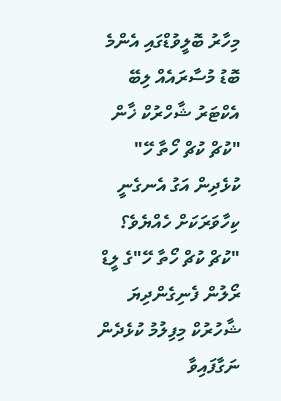މިހާރު ބޮލީވުޑްގައި އެންމެ ބޮޑު މުސާރައެއް ލިބޭ އެކްޓަރު ޝާހްރުކް ޚާން "ކުޗް ކުޗް ހޯތާ ހޭ" ކުޅެދިން އަގު އެނގެނީ ކިހާވަރަކަށް ހެއްޔެވެ؟
"ކުޗް ކުޗް ހޯތާ ހޭ"ގެ ލީޑް ރޯލުން ފެނިގެންދިޔަ ޝާހުރުކް މިފިލުމު ކުޅެދެން ނަގާފައިވާ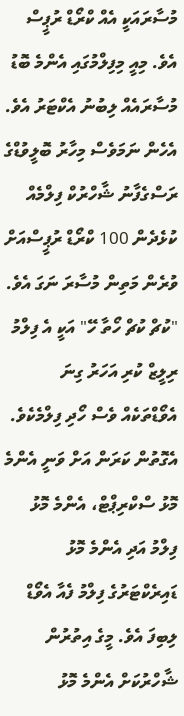މުސާރައަކީ އެއް ކްރޯޑް ރުޕީސް އެވެ. މިއީ މިފިލްމުގައި އެންމެ ބޮޑު މުސާރައެއް ލިބުނު އެކްޓަރު އެވެ.
އެހެން ނަމަވެސް މިހާރު ބޮލީވުޑްގެ ރަސްގެފާނު ޝާހްރުކް ފިލްމެއް ކުޅެދެން 100 ކްރޯޑް ރުޕީސްއަށް ވުރެން މަތިން މުސާރަ ނަގަ އެވެ.
"ކުޗް ކުޗް ހޯތާ ހޭ" އަކީ އެ ފިލްމު ރިލީޒް ކުރި އަހަރު ގިނަ އެވޯޑްތަކެއް ވެސް ހޯދި ފިލްމެކެވެ. އެގޮތުން ކަރަން އަށް ވަނީ އެންމެ މޮޅު ސްކްރިޕްޓް، އެންމެ މޮޅު ފިލްމު އަދި އެންމެ މޮޅު ޑައިރެކްޓަރުގެ ފިލްމު ފެއާ އެވޯޑް ލިބިފަ އެވެ. މީގެ އިތުރުން ޝާހްރުކަށް އެންމެ މޮޅު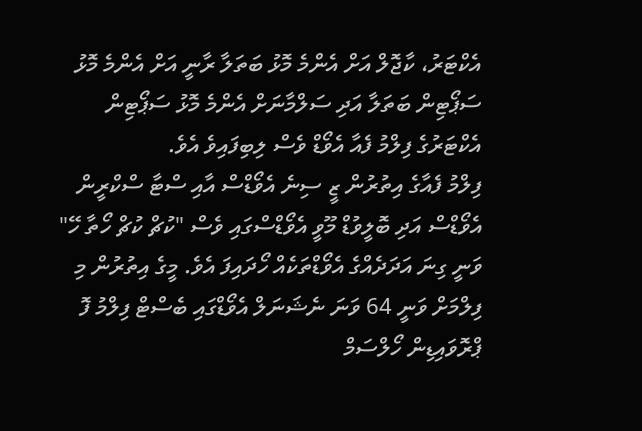އެކްޓަރު، ކާޖޮލް އަށް އެންމެ މޮޅު ބަތަލާ ރާނީ އަށް އެންމެ މޮޅު ސަޕޯޓިން ބަތަލާ އަދި ސަލްމާނަށް އެންމެ މޮޅު ސަޕޯޓިން އެކްޓަރުގެ ފިލްމު ފެއާ އެވޯޑް ވެސް ލިބިފައިވެ އެވެ.
ފިލްމު ފެއާގެ އިތުރުން ޒީ ސިނެ އެވޯޑްސް އާއި ސްޓާ ސްކްރީން އެވޯޑްސް އަދި ބޮލީވުޑް މޫވީ އެވޯޑްސްގައި ވެސް "ކުޗް ކުޗް ހޯތާ ހޭ" ވަނީ ގިނަ އަދަދެއްގެ އެވޯޑްތަކެއް ހޯދައިފަ އެވެ. މީގެ އިތުރުން މި ފިލްމަށް ވަނީ 64 ވަނަ ނެޝަނަލް އެވޯޑްގައި ބެސްޓް ފިލްމު ފޮ ޕްރޮވައިޑިން ހޯލްސަމް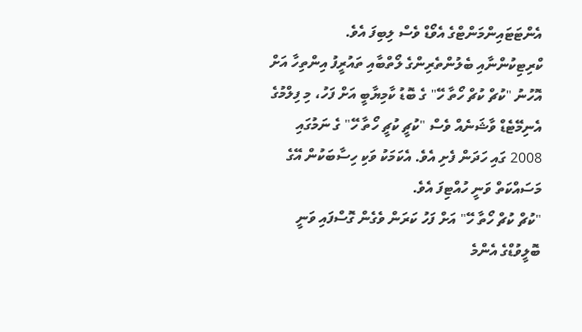އެންޓަޓައިންމަންޓްގެ އެވޯޑް ވެސް ލިބިފަ އެވެ.
ކްރިޓިކުންނާއި ބެލުންތެރިންގެ ލޯތްބާއި ތައުރީފު އިންތިހާ އަށް އޮހުނު "ކުޗް ކުޗް ހޯތާ ހޭ" ގެ ބޮޑު ކާމިޔާބީ އަށް ފަހު، މި ފިލްމުގެ އެނިމޭޓެޑް ވާޝަނެއް ވެސް "ކުޗީ ކުޗީ ހޯތާ ހޭ" ގެ ނަމުގައި 2008 ގައި ހަދަން ފެށި އެވެ. އެކަމަކު ވަކި ހިސާބަކުން އޭގެ މަސައްކަތް ވަނީ ހުއްޓިފަ އެވެ.
"ކުޗް ކުޗް ހޯތާ ހޭ" އަށް ފަހު ކަރަން ވެގެން ގޮސްފައި ވަނީ ބޮލީވުޑްގެ އެންމެ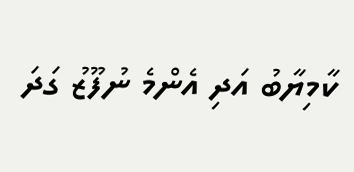ކާމިޔާބު އަދި އެންމެ ނުފޫޒު ގަދަ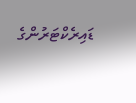ޑައިރެކްޓަރުންގެ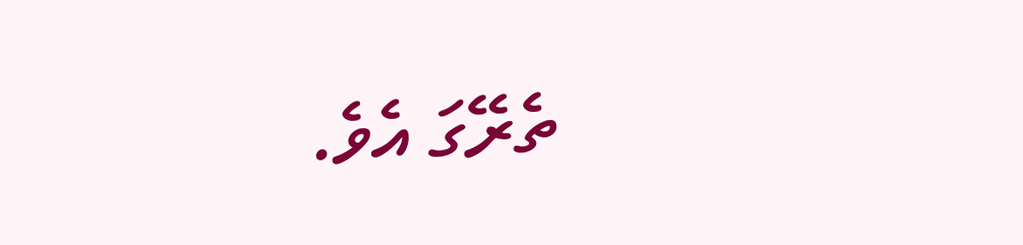ތެރޭގަ އެވެ.